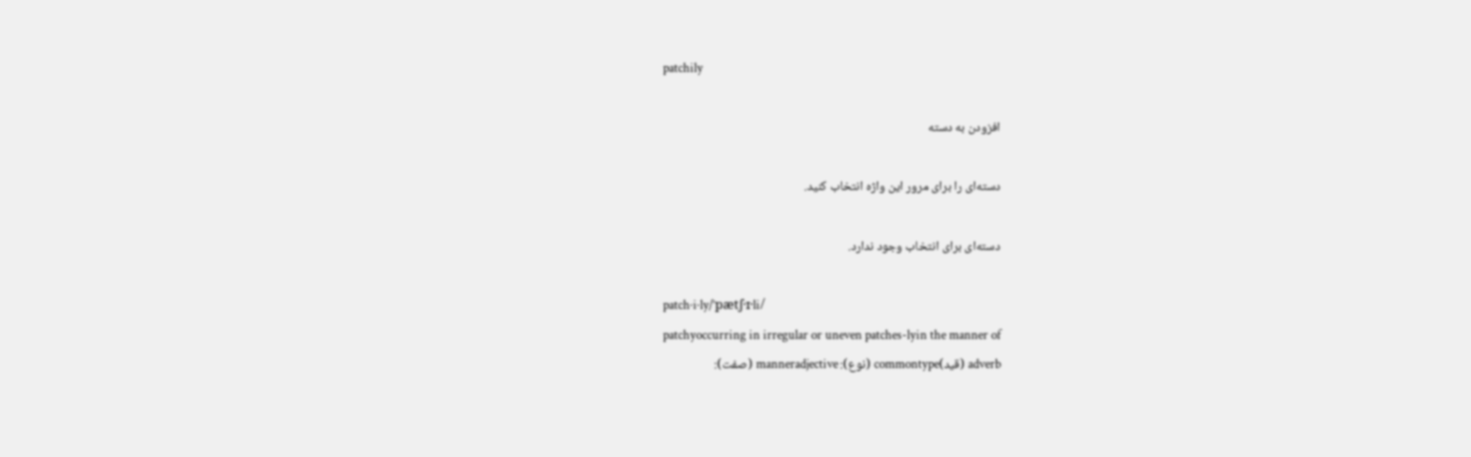patchily

افزودن به دسته

دسته‌ای را برای مرور این واژه انتخاب کنید.

دسته‌ای برای انتخاب وجود ندارد.

patch·i·ly/ˈpætʃ·ɪ·li/
patchyoccurring in irregular or uneven patches-lyin the manner of
adverb (قید)commontype (نوع): manneradjective (صفت):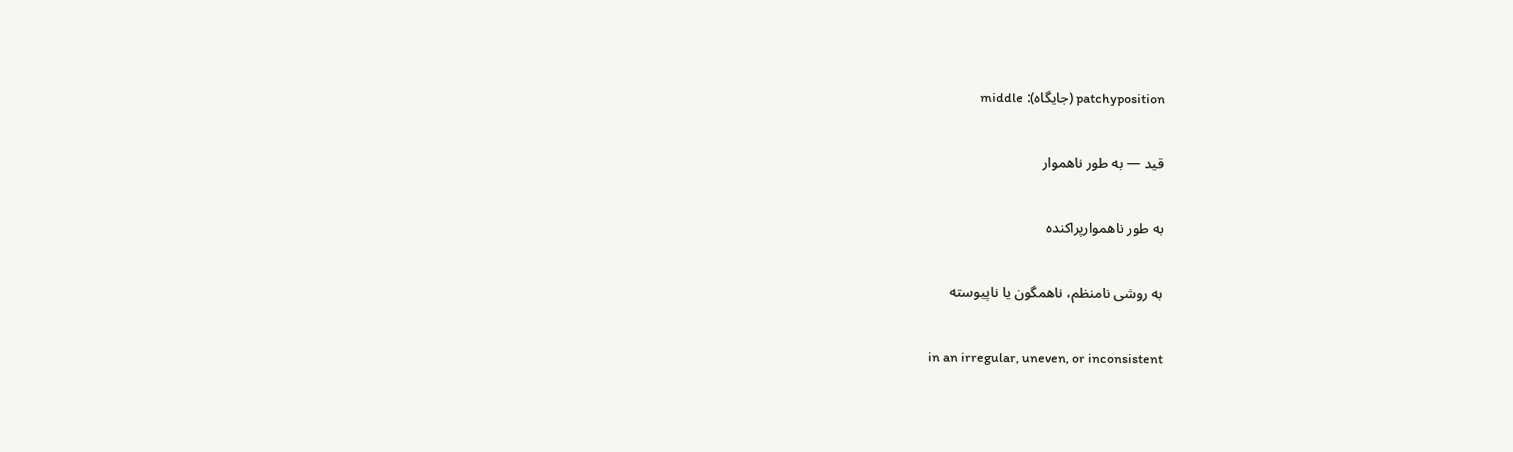patchyposition (جایگاه): middle

قید — به طور ناهموار

به طور ناهموارپراکنده

به روشی نامنظم، ناهمگون یا ناپیوسته

in an irregular, uneven, or inconsistent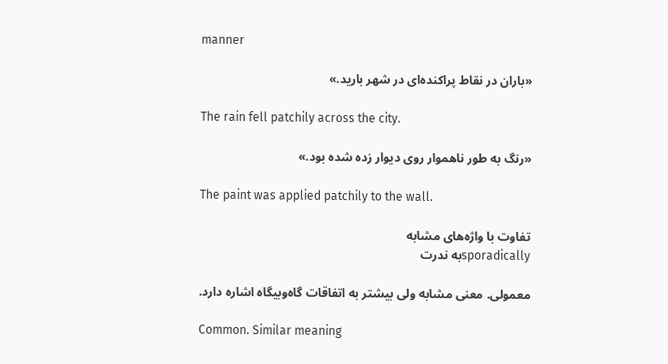manner

«باران در نقاط پراکنده‌ای در شهر بارید.»

The rain fell patchily across the city.

«رنگ به طور ناهموار روی دیوار زده شده بود.»

The paint was applied patchily to the wall.

تفاوت با واژه‌های مشابه
sporadicallyبه ندرت

معمولی. معنی مشابه ولی بیشتر به اتفاقات گاه‌وبیگاه اشاره دارد.

Common. Similar meaning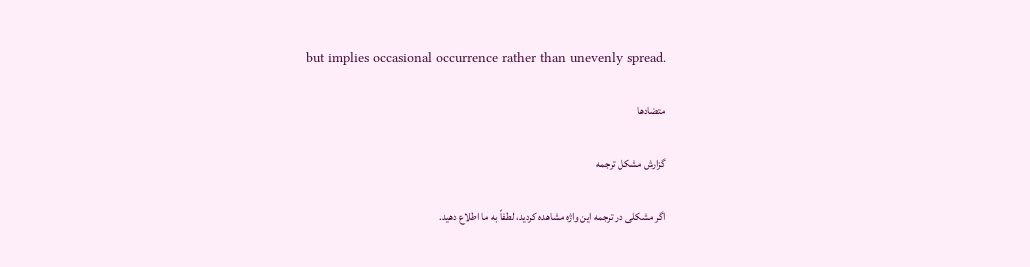but implies occasional occurrence rather than unevenly spread.

متضادها

گزارش مشکل ترجمه

اگر مشکلی در ترجمه این واژه مشاهده کردید، لطفاً به ما اطلاع دهید.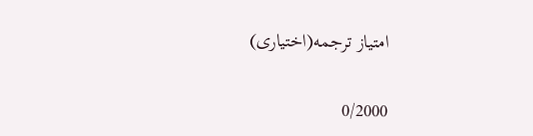امتیاز ترجمه(اختیاری)

0/2000